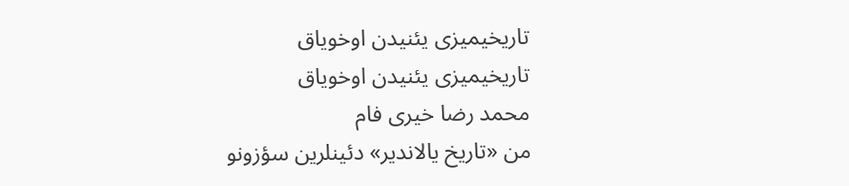تاریخیمیزی یئنیدن اوخویاق
تاریخیمیزی یئنیدن اوخویاق
محمد رضا خیری فام
من «تاریخ یالاندیر» دئینلرین سؤزونو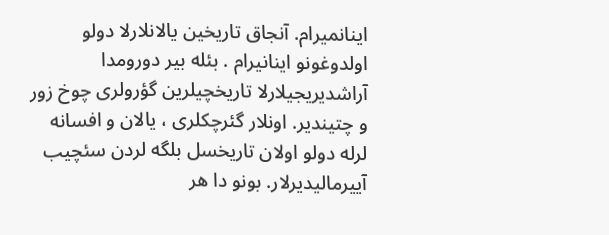اینانمیرام. آنجاق تاریخین یالانلارلا دولو اولدوغونو اینانیرام . بئله بیر دورومدا آراشدیریجیلارلا تاریخچیلرین گؤرولری چوخ زور و چتیندیر. اونلار گئرچکلری ، یالان و افسانه لرله دولو اولان تاریخسل بلگه لردن سئچیب آییرمالیدیرلار. بونو دا هر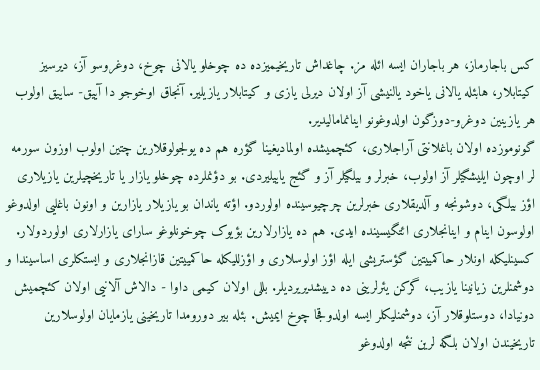کس باجارماز، هر باجاران ایسه ائله مز. چاغداش تاریخیمیزده ده چوخلو یالانی چوخ، دوغروسو آز، دیرسیز کیتابلار، هابئله یالانی یاخود یالنیشی آز اولان دیرلی یازی و کیتابلار یازیلیر. آنجاق اوخوجو دا آییق- ساییق اولوب هر یازینین دوغرو-دوزگون اولدوغونو اینانمامالیدیر.
گونوموزده اولان باغلانتی آراجلاری، کئچمیشده اولمادیغینا گؤره هم ده یولجولوقلارین چتین اولوب اوزون سورمه لر اوچون ایلیشگیلر آز اولوب، خبرلر و بیلگیلر آز و گئج یاییلیردی. بو دؤنملرده چوخلو یازار یا تاریخچیلرین یازیلاری اؤز بیلگی، دوشونجه و آلدیقلاری خبرلرین چرچیوسینده اولوردو. اؤته یاندان بو یازیلار یازارین و اونون باغلیی اولدوغو اولوسون اینام و اینانجلاری ائتگیسینده ایدی. هم ده یازارلارین بؤیوک چوخونلوغو سارای یازارلاری اولوردولار. کسینلیکله اونلار حاکمییتین گؤستریشی ایله اؤز اولوسلاری و اؤزللیکله حاکمییتین قازانجلاری و ایستکلری اساسیندا و دوشمنلرین زیانینا یازیب، گرکن یئرلرینی ده دییشدیریردیلر. بللی اولان کیمی داوا - دالاش آلانیی اولان کئچمیش دونیادا، دوستلوقلار آز، دوشمنلیکلر ایسه اولدوقجا چوخ ایمیش. بئله بیر دورومدا تاریخینی یازمایان اولوسلارین تاریخیندن اولان بلگه لرین نئجه اولدوغو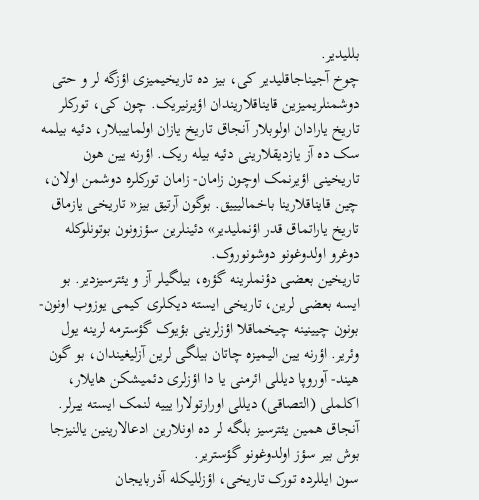بللیدیر.
چوخ آجیناجاقلیدیر کی، بیز ده تاریخیمیزی اؤزگه لر و حتی دوشمنلریمیزین قایناقلاریندان اؤیرنیریک. چون کی، تورکلر تاریخ یارادان اولوبلار آنجاق تاریخ یازان اولماییبلار، دئیه بیلمه سک ده آز یازدیقلارینی دئیه بیله ریک. اؤرنه یین هون تاریخینی اؤیرنمک اوچون زامان- زامان تورکلره دوشمن اولان، چین قایناقلارینا باخمالیییق. بوگون آرتیق بیز« تاریخی یازماق تاریخ یاراتماق قدر اؤنملیدیر» دئینلرین سؤزونون بوتونلوکله دوغرو اولدوغونو دوشونوروک.
تاریخین بعضی دؤنملرینه گؤره، بیلگیلر آز و یئترسیزدیر. بو ایسه بعضی لرین، تاریخی ایسته دیکلری کیمی یوزوب اونون- بونون چیینینه چیخماقلا اؤزلرینی بؤیوک گؤسترمه لرینه یول وئریر. اؤرنه یین الیمیزه چاتان بیلگی لرین آزلیغیندان، بو گون هیند- آوروپا دیللی ائرمنی یا دا اؤزلری دئمیشکن هایلار، اکلملی (التصاقی) دیللی اورارتولارا یییه لنمک ایسته ییرلر. آنجاق همین یئترسیز بلگه لر ده اونلارین ادعالارینین یالنیزجا بوش بیر سؤز اولدوغونو گؤستریر.
سون ایللرده تورک تاریخی، اؤزللیکله آذربایجان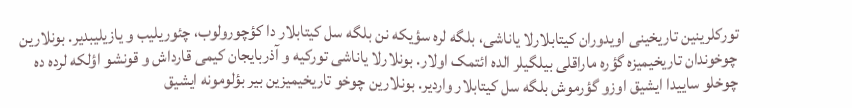تورکلرینین تاریخینی اویدوران کیتابلارلا یاناشی، بلگه لره سؤیکه نن بلگه سل کیتابلار دا کؤچورولوب، چئوریلیب و یازیلیبدیر. بونلارین چوخوندان تاریخیمیزه گؤره ماراقلی بیلگیلر الده ائتمک اولار. بونلارلا یاناشی تورکیه و آذربایجان کیمی قارداش و قونشو اؤلکه لرده ده چوخلو ساییدا ایشیق اوزو گؤرموش بلگه سل کیتابلار واردیر. بونلارین چوخو تاریخیمیزین بیر بؤلومونه ایشیق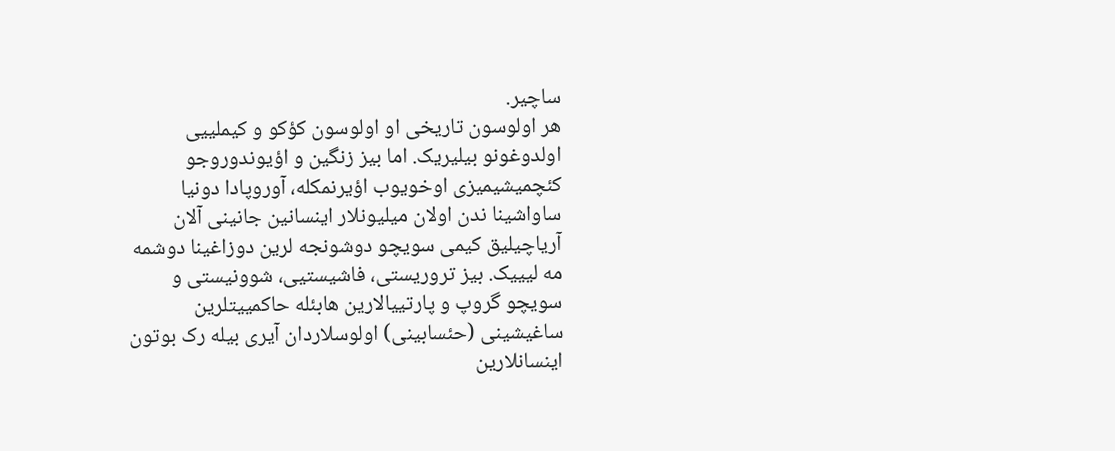ساچیر.
هر اولوسون تاریخی او اولوسون کؤکو و کیملییی اولدوغونو بیلیریک. اما بیز زنگین و اؤیوندوروجو کئچمیشیمیزی اوخویوب اؤیرنمکله، آوروپادا دونیا ساواشینا ندن اولان میلیونلار اینسانین جانینی آلان آریاچیلیق کیمی سویچو دوشونجه لرین دوزاغینا دوشمه مه لیییک. بیز تروریستی، فاشیستیی، شوونیستی و سویچو گروپ و پارتییالارین هابئله حاکمییتلرین ساغیشینی (حئسابینی) اولوسلاردان آیری بیله رک بوتون اینسانلارین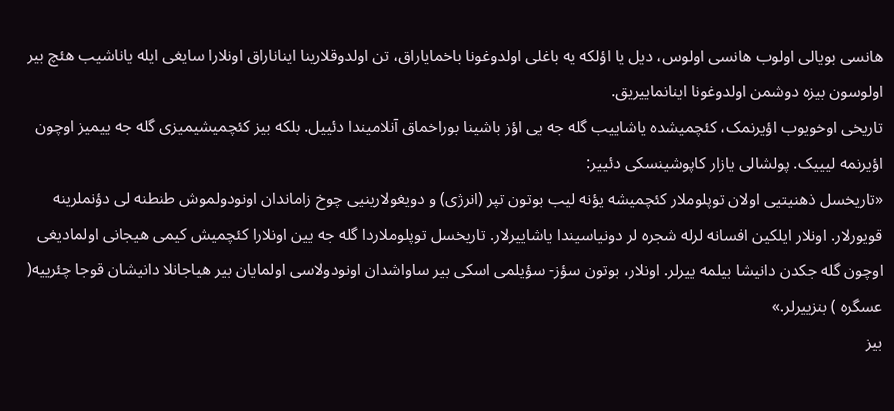هانسی بویالی اولوب هانسی اولوس، دیل یا اؤلکه یه باغلی اولدوغونا باخمایاراق، تن اولدوقلارینا ایناناراق اونلارا سایغی ایله یاناشیب هئچ بیر اولوسون بیزه دوشمن اولدوغونا اینانماییریق.
تاریخی اوخویوب اؤیرنمک، کئچمیشده یاشاییب گله جه یی اؤز باشینا بوراخماق آنلامیندا دئییل. بلکه بیز کئچمیشیمیزی گله جه ییمیز اوچون اؤیرنمه لیییک. پولشالی یازار کاپوشینسکی دئییر:
«تاریخسل ذهنیتیی اولان توپلوملار کئچمیشه یؤنه لیب بوتون تپر (انرژی) و دویغولارینیی چوخ زاماندان اونودولموش طنطنه لی دؤنملرینه قویورلار. اونلار ایلکین افسانه لرله شجره لر دونیاسیندا یاشاییرلار. تاریخسل توپلوملاردا گله جه یین اونلارا کئچمیش کیمی هیجانی اولمادیغی اوچون گله جکدن دانیشا بیلمه ییرلر. اونلار، بوتون سؤز- سؤیلمی اسکی بیر ساواشدان اونودولاسی اولمایان بیر هیاجانلا دانیشان قوجا چئرییه( عسگره ) بنزییرلر.»
بیز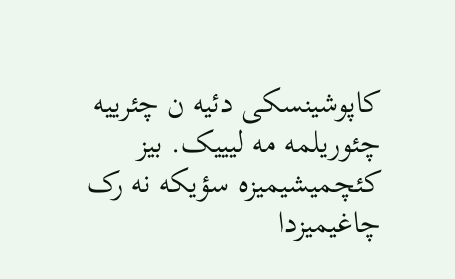کاپوشینسکی دئیه ن چئرییه چئوریلمه مه لیییک. بیز کئچمیشیمیزه سؤیکه نه رک چاغیمیزدا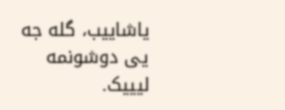یاشاییب، گله جه یی دوشونمه لیییک.